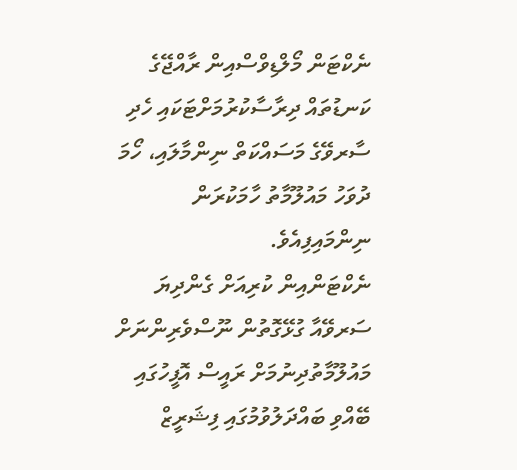ނެކްޓަން މޯލްޑިވްސްއިން ރާއްޖޭގެ ކަނޑުތައް ދިރާސާކުރުމަށްޓަކައި ހެދި ސާރވޭގެ މަސައްކަތް ނިންމާލައި، ހޯމަ ދުވަހު މައުލޫމާތު ހާމަކުރަން ނިންމައިފިއެވެ.
ނެކްޓަންއިން ކުރިއަށް ގެންދިޔަ ސަރވޭއާ ގުޅޭގޮތުން ނޫސްވެރިންނަށް މައުލޫމާތުދިނުމަށް ރައީސް އޮފީހުގައި ބޭއްވި ބައްދަލުވުމުގައި ފިޝަރީޒް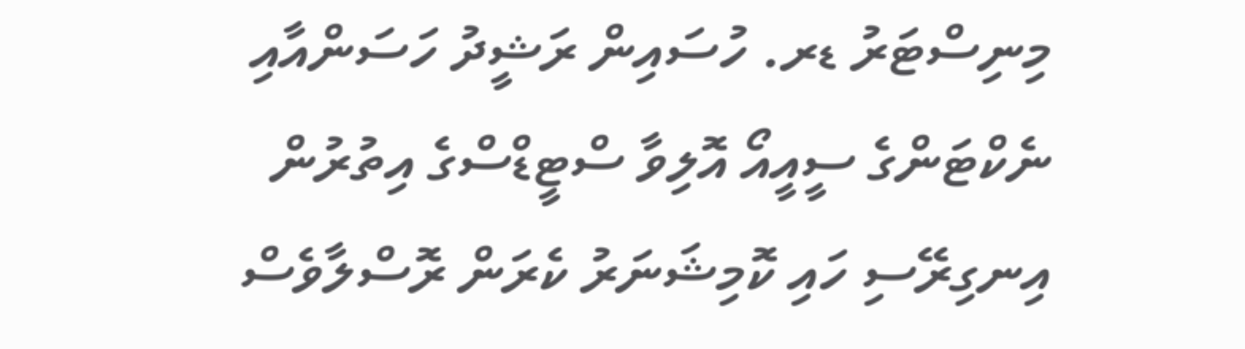މިނިސްޓަރު ޑރ. ހުސައިން ރަޝީދު ހަސަންއާއި ނެކްޓަންގެ ސީއީއޯ އޮލިވާ ސްޓީޑްސްގެ އިތުރުން އިނގިރޭސި ހައި ކޮމިޝަނަރު ކެރަން ރޮސްލާވެސް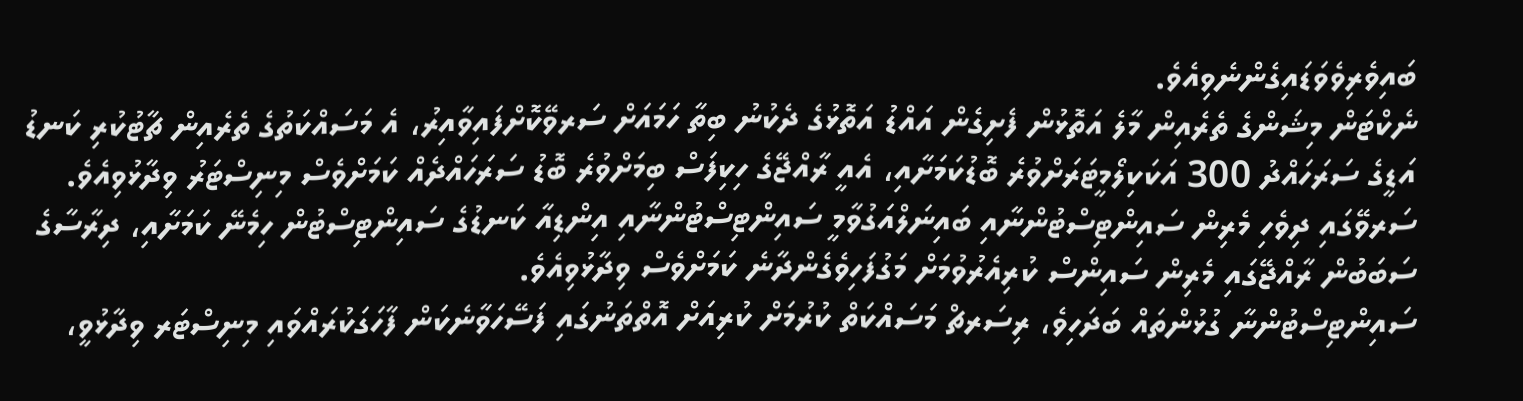ބައިވެރިވެވަޑައިގެންނެވިއެވެ.
ނެކްޓަން މިޝަންގެ ތެރެއިން މާލެ އަތޮޅުން ފެށިގެން އައްޑު އަތޮޅުގެ ދެކުނު ބިތާ ހަމައަށް ސަރވޭކޮށްފައިވާއިރު، އެ މަސައްކަތުގެ ތެރެއިން ޗާޓުކުރި ކަނޑު އަޑީގެ ސަރަހައްދު 300 އަކަކިލޯމީޓަރަށްވުރެ ބޮޑުކަމަށާއި، އެއީ ރާއްޖޭގެ ހިކިފަސް ބިމަށްވުރެ ބޮޑު ސަރަހައްދެއް ކަމަށްވެސް މިނިސްޓަރު ވިދާޅުވިއެވެ.
ސަރވޭގައި ދިވެހި މެރިން ސައިންޓިސްޓުންނާއި ބައިނަލްއަގުވާމީ ސައިންޓިސްޓުންނާއި އިންޑިއާ ކަނޑުގެ ސައިންޓިސްޓުން ހިމެނޭ ކަމަށާއި، ދިރާސާގެ ސަބަބުން ރާއްޖޭގައި މެރިން ސައިންސް ކުރިއެރުވުމަށް މަގުފަހިވެގެންދާނެ ކަމަށްވެސް ވިދާޅުވިއެވެ.
ސައިންޓިސްޓުންނާ ގުޅުންތައް ބަދަހިވެ، ރިސަރޗް މަސައްކަތް ކުރުމަށް ކުރިއަށް އޮތްތަނުގައި ފަސޭހަވާނެކަން ފާހަގަކުރައްވައި މިނިސްޓަރ ވިދާޅުވީ،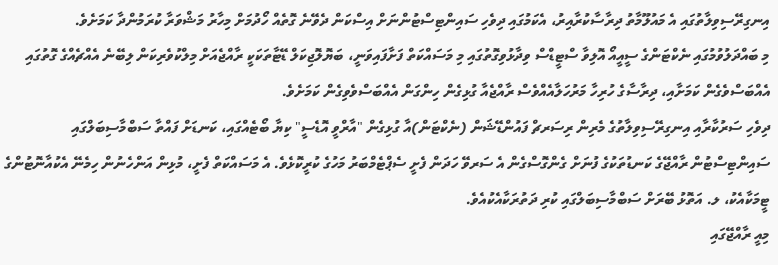އިނގިރޭސިވިލާތުގައި އެ މައުލޫމާތު ދިރާސާކުރާއިރު، އެކަމުގައި ދިވެހި ސައިންޓިސްޓުންނަށް އިސްކަން ދެވޭނެ ގޮތެއް ހޯދުމަށް މިހާރު މަޝްވަރާ ކުރަމުންދާ ކަމަށެވެ.
މި ބައްދަލުވުމުގައި ނެކްޓަންގެ ސީއީއޯ އޮލިވާ ސްޓީޑްސް ވިދާޅުވިގޮތުގައި މި މަސައްކަތް ފަށާފައިވަނީ، ބަޔޮލޮޖިކަލް ޑޭޓާތަކަކީ ރާއްޖެއަށް މިލްކުވެރިކަން ލިބޭނެ އެއްޗެއްގެ ގޮތުގައި އެއްބަސްވެގެން ކަމަށާއި، ދިރާސާގެ ހުރިހާ މަރުހަލާއެއްވެސް ރާއްޖެއާ ގުޅިގެން ހިންގަން އެއްބަސްވެވިގެން ކަމަށެވެ.
ދިވެހި ސަރުކާރާއި އިނގިރޭސިވިލާތުގެ މެރިން ރިސަރޗް ފައުންޑޭޝަން (ނެކްޓަން)އާ ގުޅިގެން "އާރްވީ އޮޑެސީ" ކިޔާ ބޯޓެއްގައި، ކަނޑަށް ފައްތާ ސަބްމާސިބަލްގައި ސައިންޓިސްޓުން ރާއްޖޭގެ ކަނޑުތަކުގެ ފުނަށް ގެންގޮސްގެން އެ ސަރވޭ ހަދަން ފެށީ ސެޕްޓެމްބަރު މަހުގެ ކުރީކޮޅެވެ. އެ މަސައްކަތް ފެށީ، މުޅިން އަންހެނުން ހިމެނޭ އެކުއާނޮޓުންގެ ޓީމަކާއެކު، ލ. އަތޮޅު ބޭރަށް ސަބްމާސިބަލްގައި ކުރި ދަތުރަކާއެކުއެވެ.
މިއީ ރާއްޖޭގައި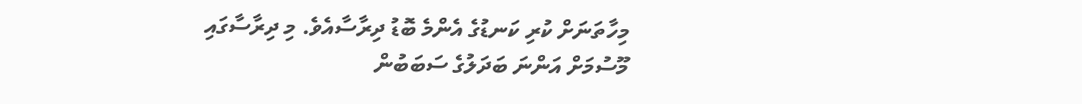މިހާތަނަށް ކުރި ކަނޑުގެ އެންމެ ބޮޑު ދިރާސާއެވެ. މި ދިރާސާގައި މޫސުމަށް އަންނަ ބަދަލުގެ ސަބަބުން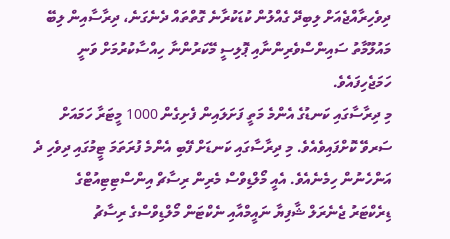ދިވެހިރާއްޖެއަށް ލިބިދޭ ގެއްލުން ކުޑަކުރާނެ ގޮތްތައް ދެނެގަނެ، ދިރާސާއިން ލިބޭ މައުލޫމާތު ސައިންސްވެރިންނާއި ޕޮލިސީ މޭކަރުންނާ ހިއްސާކުރުމަށް ވަނީ ހަމަޖެހިފައެވެ.
މި ދިރާސާގައި ކަނޑުގެ އެންމެ މަތީ ފަށަލައިން ފެށިގެން 1000 މީޓަރާ ހަމައަށް ސަރވޭ ކޮށްފައިވެއެވެ. މި ދިރާސާގައި ކަނޑަށް ފޭބި އެންމެ ފުރަތަމަ ޓީމުގައި ދިވެހި ދެ އަންހެނުން ހިމެނެއެވެ. އެއީ މޯލްޑިވްސް މެރިން ރިސާޗް އިންސްޓިޓިއުޓްގެ ޑިރެކްޓަރު ޖެނެރަލް ޝާފިޔާ ނައީމްއާއި ނެކްޓަން މޯލްޑިވްސްގެ ރިސާޗު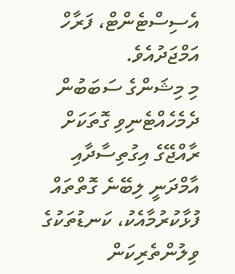އެސިސްޓެންޓް، ފަރާހް އަމްޖަދުއެވެ.
މި މިޝަންގެ ސަބަބުން ދެމެހެއްޓެނިވި ގޮތަކަށް ރާއްޖޭގެ އިގުތިސާދާއި އާމްދަނީ ލިބޭނެ ގޮތްތައް ފުޅާކުރުމާއެކު، ކަނޑުތަކުގެ ވިލުންތެރިކަން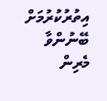އިތުރުކުރުމަށް ބޭނުންވާ މެރިން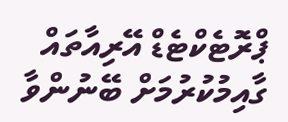ޕްރޮޓެކްޓެޑް އޭރިއާތައް ގާއިމުކުރުމަށް ބޭނުންވާ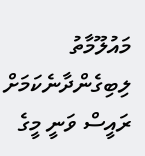މައުލޫމާތު ލިބިގެންދާނެކަމަށް ރައީސް ވަނީ މީގެ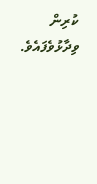ކުރިން ވިދާޅުވެފައެވެ.